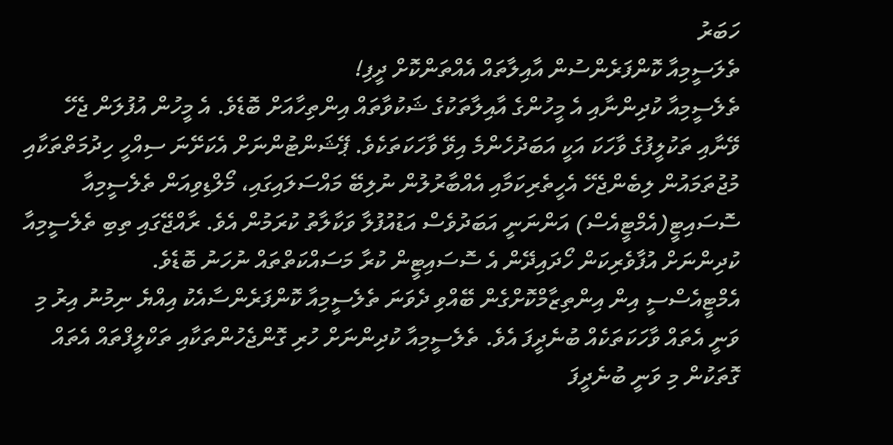ހަބަރު
ތެލަސީމިއާ ކޮންފަރެންސުން އާއިލާތައް އެއްތަންކޮށް ދީފި!
ތެލެސީމިއާ ކުދިންނާއި އެ މީހުންގެ އާއިލާތަކުގެ ޝަކުވާތައް އިންތިހާއަށް ބޮޑެވެ. އެ މީހުން އުފުލަން ޖެހޭ ވޭނާއި ތަކުލީފުގެ ވާހަކަ އަކީ އަބަދުހެންމެ އިވޭ ވާހަކަތަކެވެ. ޕޭޝަންޓުންނަށް އެކަށޭނަ ސިއްހީ ހިދުމަތްތަކާއި މުޖުތަމައުން ލިބެންޖެހޭ އެހީތެރިކަމާއި އެއްބާރުލުން ނުލިބޭ މައްސަލައިގައި، މޯލްޑިވިއަން ތެލެސީމިއާ ސޮސައިޓީ(އެމްޓީއެސް) އަންނަނީ އަބަދުވެސް އަޑުއުފުލާ ވަކާލާތު ކުރަމުން އެވެ. ރާއްޖޭގައި ތިބި ތެލެސީމިއާ ކުދިންނަށް އުފާވެރިކަން ހޯދައިދޭން އެ ސޮސައިޓީން ކުރާ މަސައްކަތްތައް ނުހަނު ބޮޑެވެ.
އެމްޓީއެސްސީ އިން އިންތިޒާމްކޮށްގެން ބޭއްވި ދެވަނަ ތެލެސީމިއާ ކޮންފަރެންސާއެކު އިއްޔެ ނިމުނު އިރު މި ވަނީ އެތައް ވާހަކަތަކެއް ބުނެދީފަ އެވެ. ތެލެސީމިއާ ކުދިންނަށް ހުރި ގޮންޖެހުންތަކާއި ތަކްލީފްތައް އެތައް ގޮތަކުން މި ވަނީ ބުނެދީފަ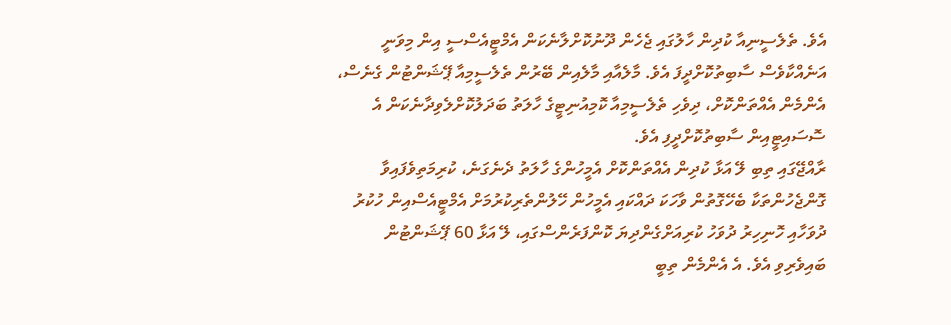އެވެ. ތެލެސީނިއާ ކުދިން ހާލުގައި ޖެހެން ދޫނުކޮށްލާނެކަން އެމްޓީއެސްސީ އިން މިވަނީ އަނެއްކާވެސް ސާބިތުކޮށްދީފަ އެވެ. މާލެއާއި މާލެއިން ބޭރުން ތެލެސީމިއާ ޕޭޝަންޓުން ގެނެސް، އެންމެން އެއްތަންކޮށް، ދިވެހި ތެލެސީމިއާ ކޮމިއުނިޓީގެ ހާލަތު ބަދަލުކޮށްލެވިދާނެކަން އެ ސޮސައިޓީއިން ސާބިތުކޮށްދީފި އެވެ.
ރާއްޖޭގައި ތިބި ލޭ އަޅާ ކުދިން އެއްތަންކޮށް އެމީހުންގެ ހާލަތު ދެނެގަނެ، ކުރިމަތިވެފައިވާ ގޮންޖެހުންތަކާ ބެހޭގޮތުން ވާހަކަ ދައްކައި އެމީހުން ހޭލުންތެރިކުރުމަށް އެމްޓީއެސްއިން ހުކުރު ދުވަހާއި ހޮނިހިރު ދުވަހު ކުރިއަށްގެންދިޔަ ކޮންފަރެންސްގައި، ލޭ އަޅާ 60 ޕޭޝަންޓުން ބައިވެރިވި އެވެ. އެ އެންމެން ތިބީ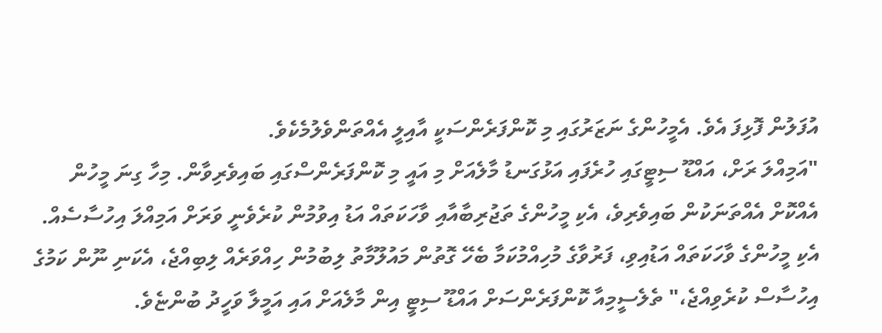އުފަލުން ފޮޅިފަ އެވެ. އެމީހުންގެ ނަޒަރުގައި މި ކޮންފަރެންސަކީ އާއިލީ އެއްތަންވެލުމެކެވެ.
"އަމިއްލަ ރަށް، އައްޑޫ ސިޓީގައި ހުރެފައި އަޅުގަނޑު މާލެއަށް މި އައީ މި ކޮންފަރެންސްގައި ބައިވެރިވާން. މިހާ ގިނަ މީހުން އެއްކޮށް އެއްތަނަކުން ބައިވެރިވެ، އެކި މީހުންގެ ތަޖުރިބާއާއި ވާހަކަތައް އަޑު އިވުމުން ކުރެވެނީ ވަރަށް އަމިއްލަ އިހުސާސެއް. އެކި މީހުންގެ ވާހަކަތައް އަޑުއިވި، ފަރުވާގެ މުހިއްމުކަމާ ބެހޭ ގޮތުން މައުލޫމާތު ލިބުމުން ހިއްވަރެއް ލިބިއްޖެ، އެކަނި ނޫން ކަމުގެ އިހުސާސް ކުރެވިއްޖެ،" ތެލެސީމިއާ ކޮންފަރެންސަށް އައްޑޫ ސިޓީ އިން މާލެއަށް އައި އަމީލާ ވަހީދު ބުންޏެވެ.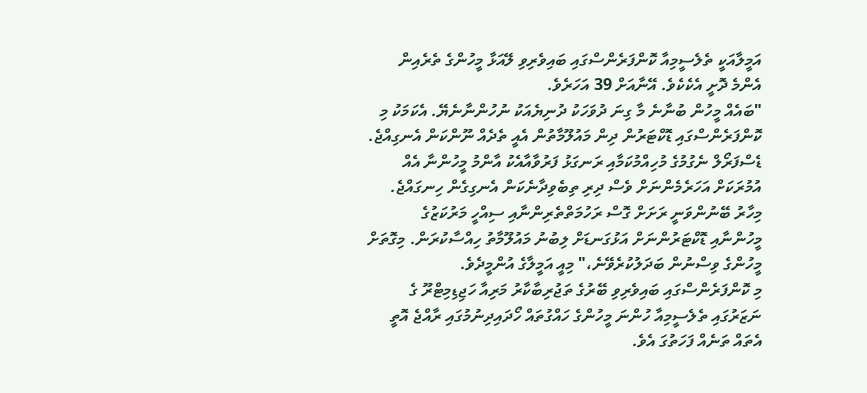އަމީލާއަކީ ތެލެސީމިއާ ކޮންފަރެންސްގައި ބައިވެރިވި ލޭއަޅާ މީހުންގެ ތެރެއިން އެންމެ ދޮށީ އެކެކެވެ. އޭނާއަށް 39 އަހަރެވެ.
"ބައެއް މީހުން ބުނާނެ މާ ގިނަ ދުވަހަކު ދުނިޔެއަކު ނުހުންނާނެޔޭ. އެކަމަކު މި ކޮންފަރެންސްގައި ޑޮކްޓަރުން ދިން މައުލޫމާތުން އެއީ ތެދެއް ނޫންކަން އެނގިއްޖެ. ޑެސްފަރޯލް ނެގުމުގެ މުހިއްމުކަމާއި ރަނގަޅު ފަރުވާއާއެކު އާންމު މީހުންނާ އެއް އުމުރަކަށް އަހަރެމެންނަށް ވެސް ދިރި ތިބެވިދާނެކަން އެނގިގެން ހިނގައްޖެ. މިހާރު ބޭނުންވަނީ ރަށަށް ގޮސް ރަހުމަތްތެރިންނާއި ސިއްހީ މަރުކަޒުގެ މީހުންނާއި ޑޮކްޓަރުންނަށް އަޅުގަނޑަށް ލިބުނު މައުލޫމާތު ހިއްސާކުރަން. މިގޮތަށް މީހުންގެ ވިސްނުން ބަދަލުކުރެވޭނެ،" މިއީ އަމީލާގެ އުންމީދެވެ.
މި ކޮންފަރެންސްގައި ބައިވެރިވި ބޭރުގެ ތަޖުރިބާކާރު މަރިއާ ހަޖިޑިމިޓްރޫ ގެ ނަޒަރުގައި ތެލެސީމިއާ ހުންނަ މީހުންގެ ހައްގުތައް ހޯދައިދިނުމުގައި ރާއްޖެ އޮތީ އެތައް ތަނެއް ފަހަތުގަ އެވެ.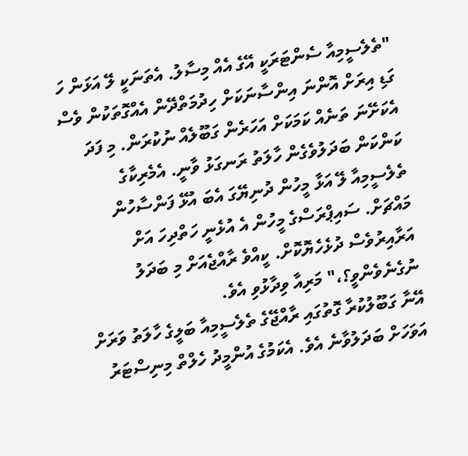"ތެލެސީމިއާ ސެންޓަރަކީ އޭގެ އެއް މިސާލު. އެތަނަކީ ލޭ އަޅަން ހަ ގަޑި އިރަށް އޮންނަ އިންސާނަކަށް ހިދުމަތްދޭން އެއްގޮތަކުން ވެސް އެކަށޭނަ ތަނެއް ކަމަކަށް އަހަރެން ގަބޫލެއް ނުކުރަން. މި ފަދަ ކަންކަން ބަދަލުވެގެން ހާލަތު ރަނގަޅު ވާނީ. އެމެރިކާގެ ތެލެސީމިއާ ލޭ އަޅާ މީހުން ދުނިޔޭގަ އެބަ އުޅޭ ފަންސާހުން މައްޗަށް. ސައިޕްރަސްގެ މީހުން އެ އުޅެނީ ހަތްދިހަ އަށް އަރާއިރުވެސް ދުޅެހެޔޮކޮށް. ކީއްވެ ރާއްޖެއަށް މި ބަދަލު ނުގެނެވެންވީ؟،" މަރިއާ ވިދާޅުވި އެވެ.
އޭނާ ގަބޫލުކުރާ ގޮތުގައި ރާއްޖޭގެ ތެލެސީމިއާ ބަލީގެ ހާލަތު ވަރަށް އަވަހަށް ބަދަލުވާނެ އެވެ. އެކަމުގެ އުންމީދު ހެލްތް މިނިސްޓަރު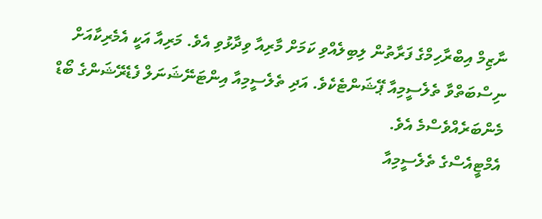ނާޒިމް އިބްރާހިމްގެ ފަރާތުން ލިބިލެއްވި ކަމަށް މާރިއާ ވިދާޅުވި އެވެ. މަރިއާ އަކީ އެމެރިކާއަށް ނިސްބަތްވާ ތެލެސީމިއާ ޕޭޝަންޓެކެވެ. އަދި ތެލެސީމިއާ އިންޓަނޭޝަނަލް ފެޑެރޭޝަންގެ ބޯޑް މެންބަރެއްވެސްމެ އެވެ.
އެމްޓީއެސްގެ ތެލެސީމިއާ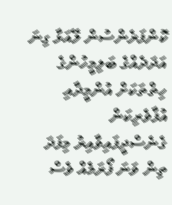ކޮންފަރެންސުން ލޭއަޅާ ގިނަ އަދަދެއްގެ ބަލިމީހުންގެ ހިތްތަކަށް އުންމީދާއި އުފާވެރިކަން ގެނެސްދީފައިވާއިރު މިފަދަ ތިން ވަނަ ފޯރަމެއް ވެސް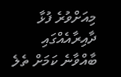މިއަށްވުރެ ފުޅާ ދާއިރާއެއްގައި ބާއްވާނެ ކަމަށް ތެލެ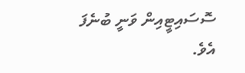ސޮސައިޓީއިން ވަނީ ބުނެފަ އެވެ.